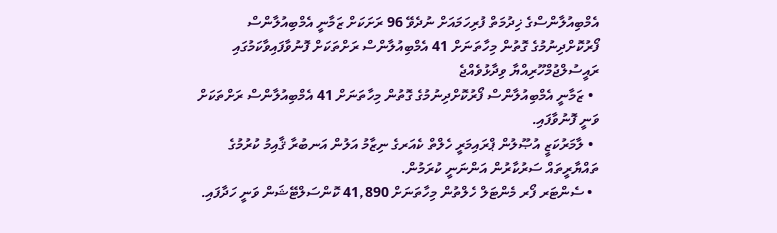އެމްބިއުލާންސްގެ ޚިދުމަތް ފުރިހަމައަށް ނުދެވޭ 96 ރަށަކަށް ޒަމާނީ އެމްބިއުލާންސް ފޯރުކޮށްދިނުމުގެ ގޮތުން މިހާތަނަށް 41 އެމްބިއުލާންސް ރަށްތަކަށް ފޮނުވާފައިވާކަމުގައި ރައީސުލްޖުމްހޫރިއްޔާ ވިދާޅުވެއްޖެ
  • ޒަމާނީ އެމްބިއުލާންސް ފޯރުކޮށްދިނުމުގެ ގޮތުން މިހާތަނަށް 41 އެމްބިއުލާންސް ރަށްތަކަށް ވަނީ ފޮނުވާފައި.
  • ލާމަރުކަޒީ އުޞޫލުން ޕްރައިމަރީ ހެލްތް ކެއަރގެ ނިޒާމު އަލުން އަނބުރާ ޤާއިމު ކުރުމުގެ ތައްޔާރީތައް ސަރުކާރުން އަންނަނީ ކުރަމުން.
  • ސެންޓަރ ފޯރ މެންޓަލް ހެލްތުން މިހާތަނަށް 41,890 ކޮންސަލްޓޭޝަން ވަނީ ހަދާފައި.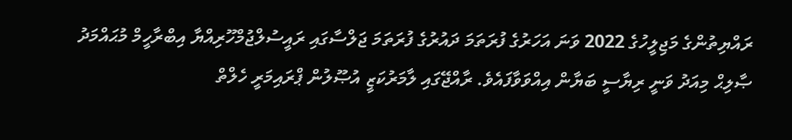ރައްޔިތުންގެ މަޖިލީހުގެ 2022 ވަނަ އަހަރުގެ ފުރަތަމަ ދައުރުގެ ފުރަތަމަ ޖަލްސާގައި ރައީސުލްޖުމްހޫރިއްޔާ އިބްރާހީމް މުޙައްމަދު ޞާލިޙް މިއަދު ވަނީ ރިޔާސީ ބަޔާން އިއްވަވާފައެވެ. ރާއްޖޭގައި ލާމަރުކަޒީ އުޞޫލުން ޕްރައިމަރީ ހެލްތް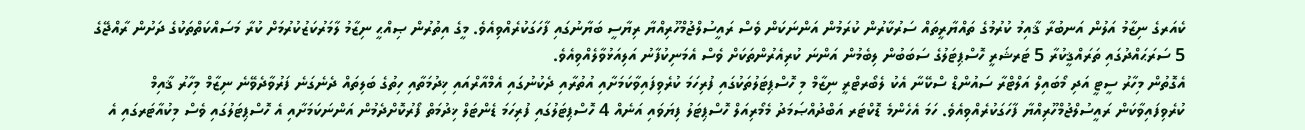ކެއަރގެ ނިޒާމު އަލުން އަނބުރާ ޤާއިމު ކުރުމުގެ ތައްޔާރީތައް ސަރުކާރުން ކުރަމުން އަންނަކަން ވެސް ރައީސުލްޖުމްހޫރިއްޔާ ރިޔާސީ ބަޔާނުގައި ފާހަގަކުރެއްވިއެވެ. މީގެ އިތުރުން ޞިއްޙީ ނިޒާމު ލާމަރުކަޒުކުރުމަށް ކުރާ މަސައްކަތްތަކުގެ ދަށުން ރާއްޖޭގެ 5 ސަރަޙައްދުގައި ތަރައްޤީކުރާ 5 ޓަރޝަރީ ހޮސްޕިޓަލުގެ ސަބަބުން ލިބެމުން އަންނަ ކުރިއެރުންތަކަށް ވެސް އެމަނިކުފާނު އަލިއަޅުވާލެއްވިއެވެ.
އެގޮތުން މިހާރު ސީޓީ އަދި މޯބައިލް އަލްޓްރާ ސައުންޑް ސްކޭނާ އެކު ލެބޯރޓްރީ ނިޒާމް މި ހޮސްޕިޓަލުތަކުގައި ފުރިހަމަ ކުރެވިފައިވާކަމަށާއި އުތުރާއި ދެކުނުގައި އެމްއާރްއައި ޚިދުމަތާއި ހިތުގެ ބަލިތައް ދެނެގަނެ ފަރުވާދެވޭނެ ނިޒާމް މިހާރު ޤާއިމް ކުރެވިފައިވާކަން ރައީސުލްޖުމްހޫރިއްޔާ ފާހަގަކުރެއްވިއެވެ. ހަމަ އެހެންމެ ޑޮކްޓަރ އަބްދުއްޞަމަދު މެމޯރިއަލް ހޮސްޕިޓަލު ފިޔަވައި އަނެއް 4 ހޮސްޕިޓަލުގައި ފުރިހަމަ ޑެންޓަލް ޚިދުމަތް ފޯރުކޮށްދެމުން އަންނަކަމަށާއި އެ ހޮސްޕިޓަލުގައި ވެސް މިކުއާޓަރގައި އެ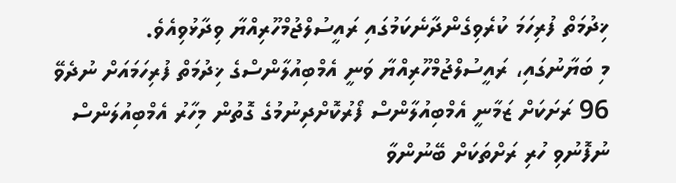ޚިދުމަތް ފުރިހަމަ ކުރެވިގެންދާނެކަމުގައި ރައީސުލްޖުމްހޫރިއްޔާ ވިދާޅުވިއެވެ.
މި ބަޔާނުގައި، ރައީސުލްޖުމްހޫރިއްޔާ ވަނީ އެމްބިއުލާންސްގެ ޚިދުމަތް ފުރިހަމައަށް ނުދެވޭ 96 ރަށަކަށް ޒަމާނީ އެމްބިއުލާންސް ފޯރުކޮށްދިނުމުގެ ގޮތުން މިހާރު އެމްބިއުލަންސް ނުފޮނުވި ހުރި ރަށްތަކަށް ބޭނުންވާ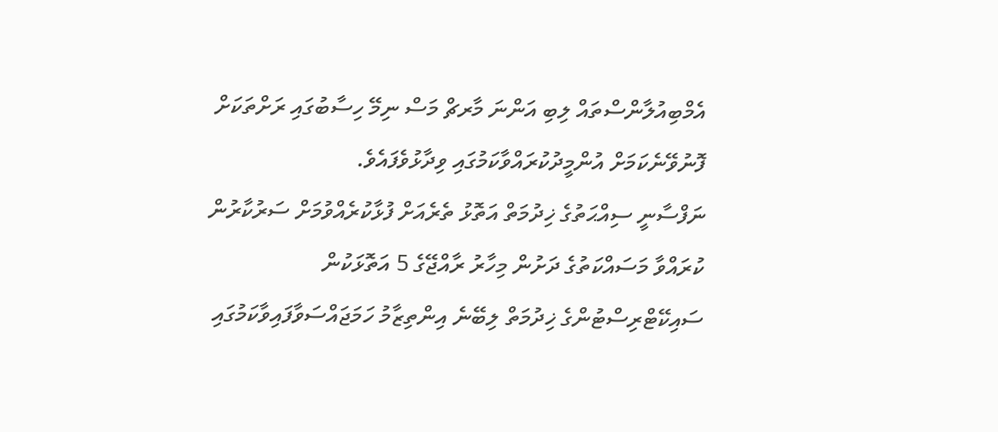އެމްބިއުލާންސްތައް ލިބި އަންނަ މާރޗް މަސް ނިމޭ ހިސާބުގައި ރަށްތަކަށް ފޮނުވޭނެކަމަށް އުންމީދުކުރައްވާކަމުގައި ވިދާޅުވެފައެވެ.
ނަފްސާނީ ސިއްޙަތުގެ ޚިދުމަތް އަތޮޅު ތެރެއަށް ފުޅާކުރެއްވުމަށް ސަރުކާރުން ކުރައްވާ މަސައްކަތުގެ ދަށުން މިހާރު ރާއްޖޭގެ 5 އަތޮޅަކުން ސައިކޭޓްރިސްޓުންގެ ޚިދުމަތް ލިބޭނެ އިންތިޒާމު ހަމަޖައްސަވާފައިވާކަމުގައި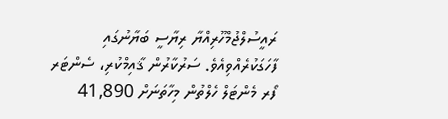ރައީސުލްޖުމްހޫރިއްޔާ ރިޔާސީ ބަޔާނުގައި ފާހަގަކުރެއްވިއެވެ. ސަރުކާރުން ޤާއިމްކުރި، ސެންޓަރ ފޯރ މެންޓަލް ހެލްތުން މިހާތަނަށް 41,890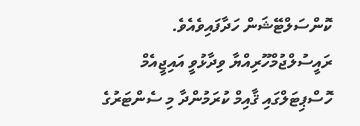ކޮންސަލްޓޭޝަން ހަދާފައިވެއެވެ. ރައީސުލްޖުމްހޫރިއްޔާ ވިދާޅުވީ އައިޖީއެމް ހޮސްޕިޓަލްގައި ޤާއިމް ކުރަމުންދާ މި ސެންޓަރުގެ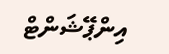އިންޕޭޝަންޓް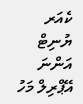ކެއަރ ޔުނިޓް އަންނަ އޭޕްރިލް މަހު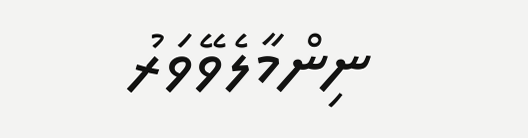ނިންމާލެވޭވަރު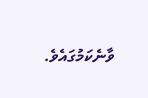ވާނެކަމުގައެވެ.